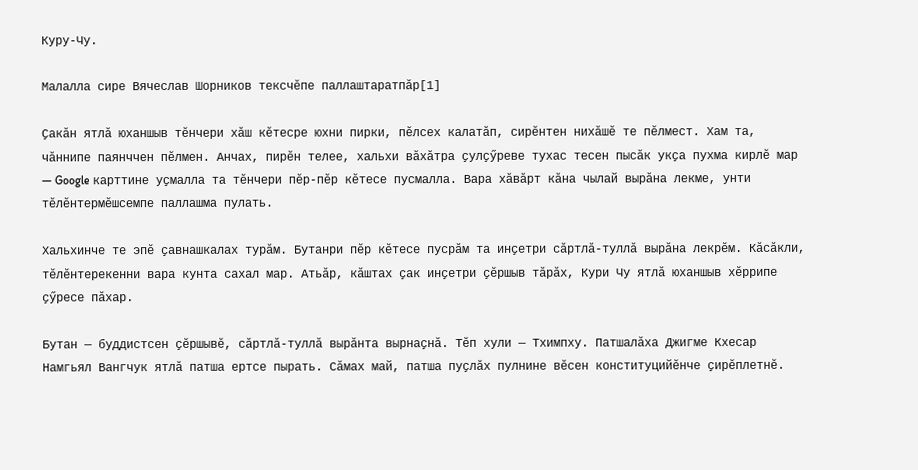Куру-Чу.

Малалла сире Вячеслав Шорников тексчĕпе паллаштаратпăр[1]

Ҫакӑн ятлӑ юханшыв тӗнчери хӑш кӗтесре юхни пирки, пӗлсех калатӑп, сирӗнтен нихӑшӗ те пӗлмест. Хам та, чӑннипе паянччен пӗлмен. Анчах, пирӗн телее, хальхи вӑхӑтра ҫулҫӳреве тухас тесен пысӑк укҫа пухма кирлӗ мар — Google карттине уҫмалла та тӗнчери пӗр-пӗр кӗтесе пусмалла. Вара хӑвӑрт кӑна чылай вырӑна лекме, унти тӗлӗнтермӗшсемпе паллашма пулать.

Хальхинче те эпӗ ҫавнашкалах турӑм. Бутанри пӗр кӗтесе пусрӑм та инҫетри сӑртлӑ-туллӑ вырӑна лекрӗм. Кӑсӑкли, тӗлӗнтерекенни вара кунта сахал мар. Атьӑр, кӑштах ҫак инҫетри ҫӗршыв тӑрӑх, Кури Чу ятлӑ юханшыв хӗррипе ҫӳресе пӑхар.

Бутан — буддистсен ҫӗршывӗ, сӑртлӑ-туллӑ вырӑнта вырнаҫнӑ. Тӗп хули — Тхимпху. Патшалӑха Джигме Кхесар Намгьял Вангчук ятлӑ патша ертсе пырать. Сӑмах май, патша пуҫлӑх пулнине вӗсен конституцийӗнче ҫирӗплетнӗ.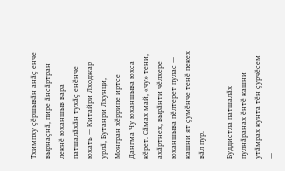Тхимпху ҫӗршывӑн анӑҫ енче вырнаҫнӑ, пире ӑнсӑртран лекнӗ юханшыв вара патшалӑхӑн тухӑҫ енӗнче юхать — Китайри Лходжар урлӑ, Бутанри Лхунци, Монгран хӗррипе иртсе Дангма Чу юханшыва юхса кӗрет. Сӑмах май, «чу» тени, ахӑртнех, вырӑнти чӗлхере юханшыва пӗлтерет пулас — кашни ят ҫумӗнче тенӗ пекех вӑл пур.

Буддистла патшалӑх пулнӑранах ӗнтӗ кашни утӑмрах кунта тӗн ҫурчӗсем —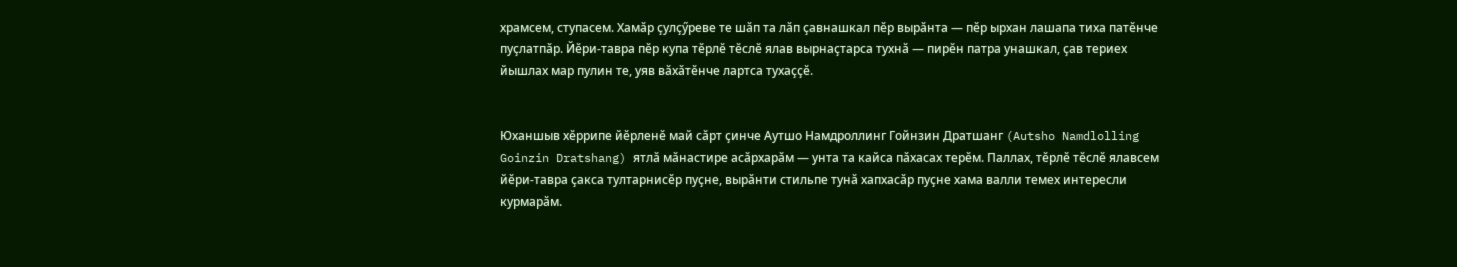храмсем, ступасем. Хамӑр ҫулҫӳреве те шӑп та лӑп ҫавнашкал пӗр вырӑнта — пӗр ырхан лашапа тиха патӗнче пуҫлатпӑр. Йӗри-тавра пӗр купа тӗрлӗ тӗслӗ ялав вырнаҫтарса тухнӑ — пирӗн патра унашкал, ҫав териех йышлах мар пулин те, уяв вӑхӑтӗнче лартса тухаҫҫӗ.


Юханшыв хӗррипе йӗрленӗ май сӑрт ҫинче Аутшо Намдроллинг Гойнзин Дратшанг (Autsho Namdlolling Goinzin Dratshang) ятлӑ мӑнастире асӑрхарӑм — унта та кайса пӑхасах терӗм. Паллах, тӗрлӗ тӗслӗ ялавсем йӗри-тавра ҫакса тултарнисӗр пуҫне, вырӑнти стильпе тунӑ хапхасӑр пуҫне хама валли темех интересли курмарӑм.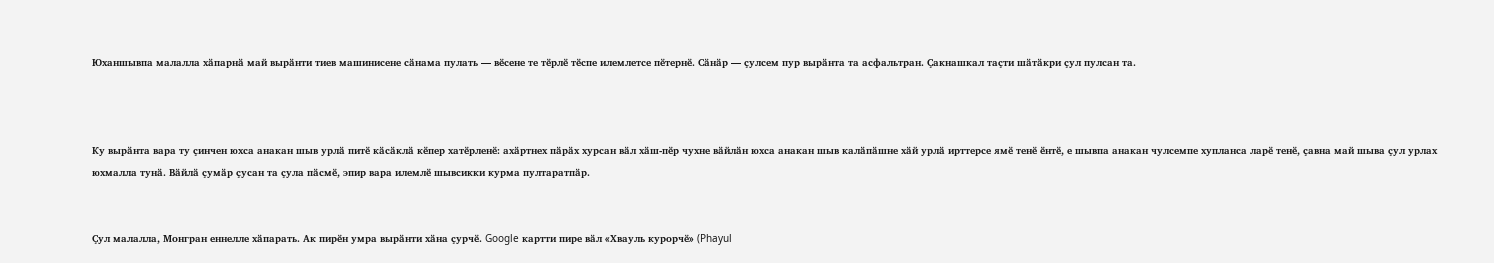Юханшывпа малалла хӑпарнӑ май вырӑнти тиев машинисене сӑнама пулать — вӗсене те тӗрлӗ тӗспе илемлетсе пӗтернӗ. Сӑнӑр — ҫулсем пур вырӑнта та асфальтран. Ҫакнашкал таҫти шӑтӑкри ҫул пулсан та.



Ку вырӑнта вара ту ҫинчен юхса анакан шыв урлӑ питӗ кӑсӑклӑ кӗпер хатӗрленӗ: ахӑртнех пӑрӑх хурсан вӑл хӑш-пӗр чухне вӑйлӑн юхса анакан шыв калӑпӑшне хӑй урлӑ ирттерсе ямӗ тенӗ ӗнтӗ, е шывпа анакан чулсемпе хупланса ларӗ тенӗ, ҫавна май шыва ҫул урлах юхмалла тунӑ. Вӑйлӑ ҫумӑр ҫусан та ҫула пӑсмӗ, эпир вара илемлӗ шывсикки курма пултаратпӑр.


Ҫул малалла, Монгран еннелле хӑпарать. Ак пирӗн умра вырӑнти хӑна ҫурчӗ. Google картти пире вӑл «Хвауль курорчӗ» (Phayul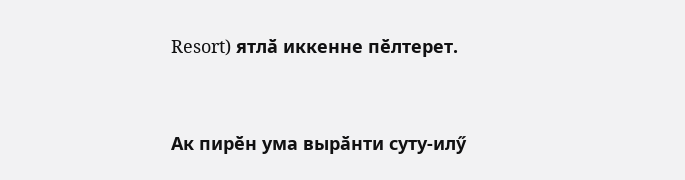Resort) ятлӑ иккенне пӗлтерет.


Ак пирӗн ума вырӑнти суту-илӳ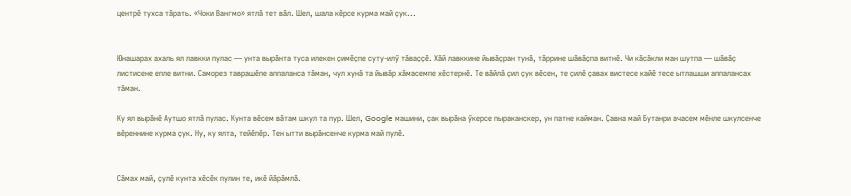центрӗ тухса тӑрать. «Чоки Вангмо» ятлӑ тет вӑл. Шел, шала кӗрсе курма май ҫук...


Юнашарах ахаль ял лавкки пулас — унта вырӑнта туса илекен ҫимӗҫпе суту-илӳ тӑваҫҫӗ. Хӑй лавккине йывӑҫран тунӑ, тӑррине шӑвӑҫпа витнӗ. Чи кӑсӑкли ман шутпа — шӑвӑҫ листисене епле витни. Саморез таврашӗпе аппаланса тӑман, чул хунӑ та йывӑр хӑмасемпе хӗстернӗ. Те вӑйлӑ ҫил ҫук вӗсен, те ҫилӗ ҫавах вистесе кайӗ тесе ытлашши аппалансах тӑман.

Ку ял вырӑнӗ Аутшо ятлӑ пулас. Кунта вӗсем вӑтам шкул та пур. Шел, Google машини, ҫак вырӑна ӳкерсе пыраканскер, ун патне кайман. Ҫавна май Бутанри ачасем мӗнле шкулсенче вӗреннине курма ҫук. Ну, ку ялта, тейӗпӗр. Тен ытти вырӑнсенче курма май пулӗ.


Сӑмах май, ҫулӗ кунта хӗсӗк пулин те, икӗ йӑрӑмлӑ.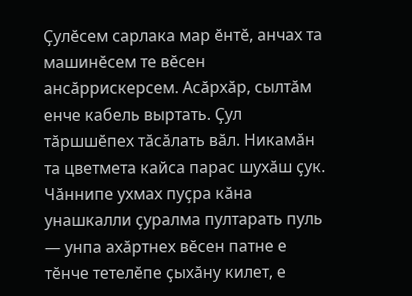Ҫулӗсем сарлака мар ӗнтӗ, анчах та машинӗсем те вӗсен ансӑррискерсем. Асӑрхӑр, сылтӑм енче кабель выртать. Ҫул тӑршшӗпех тӑсӑлать вӑл. Никамӑн та цветмета кайса парас шухӑш ҫук. Чӑннипе ухмах пуҫра кӑна унашкалли ҫуралма пултарать пуль — унпа ахӑртнех вӗсен патне е тӗнче тетелӗпе ҫыхӑну килет, е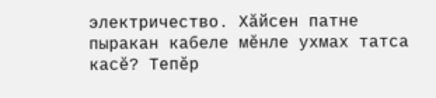электричество. Хӑйсен патне пыракан кабеле мӗнле ухмах татса касӗ? Тепӗр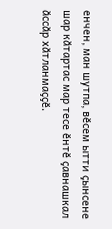енчен, ман шутпа, вӗсем ытти ҫынсене шар кӑтартас мар тесе ӗнтӗ ҫавнашкал ӑссӑр хӑтланмаҫҫӗ.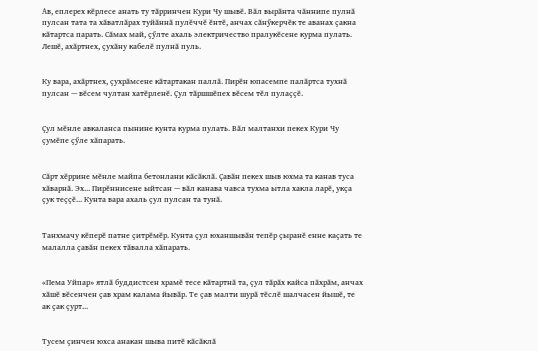Ав, еплерех кӗрлесе анать ту тӑрринчен Кури Чу шывӗ. Вӑл вырӑнта чӑннипе пулнӑ пулсан тата та хӑватлӑрах туйӑннӑ пулӗччӗ ӗнтӗ, анчах сӑнӳкерчӗк те аванах ҫакна кӑтартса парать. Сӑмах май, ҫӳлте ахаль электричество пралукӗсене курма пулать. Лешӗ, ахӑртнех, ҫухӑну кабелӗ пулнӑ пуль.


Ку вара, ахӑртнех, ҫухрӑмсене кӑтартакан паллӑ. Пирӗн юпасемпе палӑртса тухнӑ пулсан — вӗсем чултан хатӗрленӗ. Ҫул тӑршшӗпех вӗсем тӗл пулаҫҫӗ.


Ҫул мӗнле авкаланса пынине кунта курма пулать. Вӑл малтанхи пекех Кури Чу ҫумӗпе ҫӳле хӑпарать.


Сӑрт хӗррине мӗнле майпа бетонлани кӑсӑклӑ. Ҫавӑн пекех шыв юхма та канав туса хӑварнӑ. Эх... Пирӗннисене ыйтсан — вӑл канава чавса тухма ытла хакла ларӗ, укҫа ҫук теҫҫӗ... Кунта вара ахаль ҫул пулсан та тунӑ.


Танхмачу кӗперӗ патне ҫитрӗмӗр. Кунта ҫул юханшывӑн тепӗр ҫыранӗ енне каҫать те малалла ҫавӑн пекех тӑвалла хӑпарать.


«Пема Уйпар» ятлӑ буддистсен храмӗ тесе кӑтартнӑ та, ҫул тӑрӑх кайса пӑхрӑм, анчах хӑшӗ вӗсенчен ҫав храм калама йывӑр. Те ҫав малти шурӑ тӗслӗ шалчасен йышӗ, те ак ҫак ҫурт...


Тусем ҫинчен юхса анакан шыва питӗ кӑсӑклӑ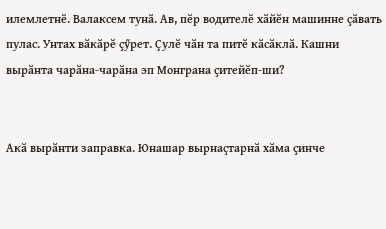илемлетнӗ. Валаксем тунӑ. Ав, пӗр водителӗ хӑйӗн машинне ҫӑвать пулас. Унтах вӑкӑрӗ ҫӳрет. Ҫулӗ чӑн та питӗ кӑсӑклӑ. Кашни вырӑнта чарӑна-чарӑна эп Монграна ҫитейӗп-ши?


Акӑ вырӑнти заправка. Юнашар вырнаҫтарнӑ хӑма ҫинче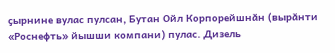ҫырнине вулас пулсан, Бутан Ойл Корпорейшнӑн (вырӑнти «Роснефть» йышши компани) пулас. Дизель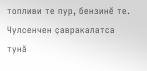топливи те пур, бензинӗ те. Чулсенчен ҫавракалатса тунӑ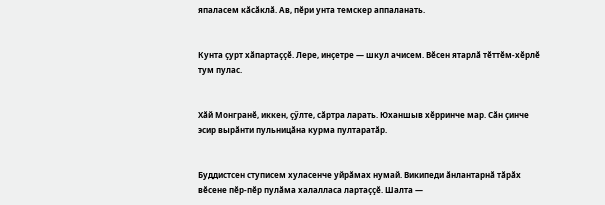япаласем кӑсӑклӑ. Ав, пӗри унта темскер аппаланать.


Кунта ҫурт хӑпартаҫҫӗ. Лере, инҫетре — шкул ачисем. Вӗсен ятарлӑ тӗттӗм-хӗрлӗ тум пулас.


Хӑй Монгранӗ, иккен, ҫӳлте, сӑртра ларать. Юханшыв хӗрринче мар. Сӑн ҫинче эсир вырӑнти пульницӑна курма пултаратӑр.


Буддистсен ступисем хуласенче уйрӑмах нумай. Википеди ӑнлантарнӑ тӑрӑх вӗсене пӗр-пӗр пулӑма халалласа лартаҫҫӗ. Шалта —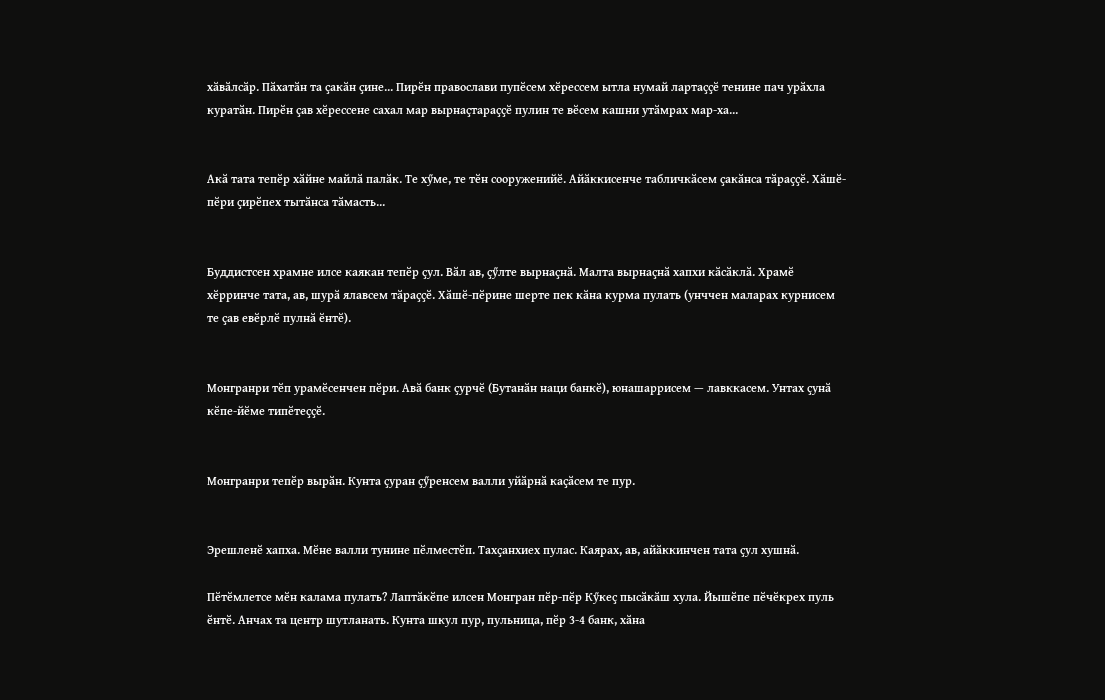хӑвӑлсӑр. Пӑхатӑн та ҫакӑн ҫине... Пирӗн православи пупӗсем хӗрессем ытла нумай лартаҫҫӗ тенине пач урӑхла куратӑн. Пирӗн ҫав хӗрессене сахал мар вырнаҫтараҫҫӗ пулин те вӗсем кашни утӑмрах мар-ха...


Акӑ тата тепӗр хӑйне майлӑ палӑк. Те хӳме, те тӗн сооруженийӗ. Айӑккисенче табличкӑсем ҫакӑнса тӑраҫҫӗ. Хӑшӗ-пӗри ҫирӗпех тытӑнса тӑмасть...


Буддистсен храмне илсе каякан тепӗр ҫул. Вӑл ав, ҫӳлте вырнаҫнӑ. Малта вырнаҫнӑ хапхи кӑсӑклӑ. Храмӗ хӗрринче тата, ав, шурӑ ялавсем тӑраҫҫӗ. Хӑшӗ-пӗрине шерте пек кӑна курма пулать (унччен маларах курнисем те ҫав евӗрлӗ пулнӑ ӗнтӗ).


Монгранри тӗп урамӗсенчен пӗри. Авӑ банк ҫурчӗ (Бутанӑн наци банкӗ), юнашаррисем — лавккасем. Унтах ҫунӑ кӗпе-йӗме типӗтеҫҫӗ.


Монгранри тепӗр вырӑн. Кунта ҫуран ҫӳренсем валли уйӑрнӑ каҫӑсем те пур.


Эрешленӗ хапха. Мӗне валли тунине пӗлместӗп. Тахҫанхиех пулас. Каярах, ав, айӑккинчен тата ҫул хушнӑ.

Пӗтӗмлетсе мӗн калама пулать? Лаптӑкӗпе илсен Монгран пӗр-пӗр Кӳкеҫ пысӑкӑш хула. Йышӗпе пӗчӗкрех пуль ӗнтӗ. Анчах та центр шутланать. Кунта шкул пур, пульница, пӗр 3-4 банк, хӑна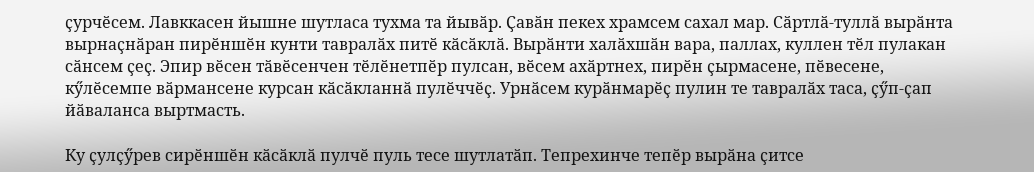ҫурчӗсем. Лавккасен йышне шутласа тухма та йывӑр. Ҫавӑн пекех храмсем сахал мар. Сӑртлӑ-туллӑ вырӑнта вырнаҫнӑран пирӗншӗн кунти тавралӑх питӗ кӑсӑклӑ. Вырӑнти халӑхшӑн вара, паллах, куллен тӗл пулакан сӑнсем ҫеҫ. Эпир вӗсен тӑвӗсенчен тӗлӗнетпӗр пулсан, вӗсем ахӑртнех, пирӗн ҫырмасене, пӗвесене, кӳлӗсемпе вӑрмансене курсан кӑсӑкланнӑ пулӗччӗҫ. Урнӑсем курӑнмарӗҫ пулин те тавралӑх таса, ҫӳп-ҫап йӑваланса выртмасть.

Ку ҫулҫӳрев сирӗншӗн кӑсӑклӑ пулчӗ пуль тесе шутлатӑп. Тепрехинче тепӗр вырӑна ҫитсе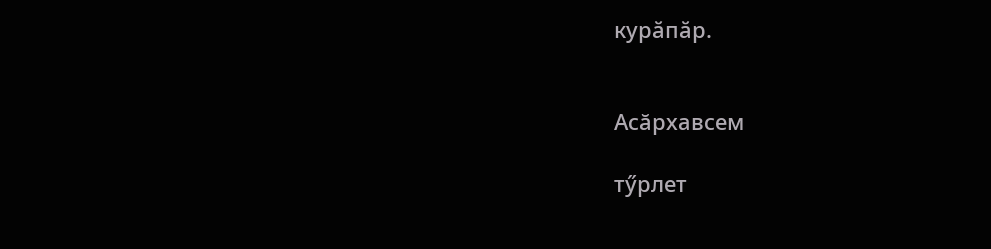курӑпӑр.


Асăрхавсем

тӳрлет